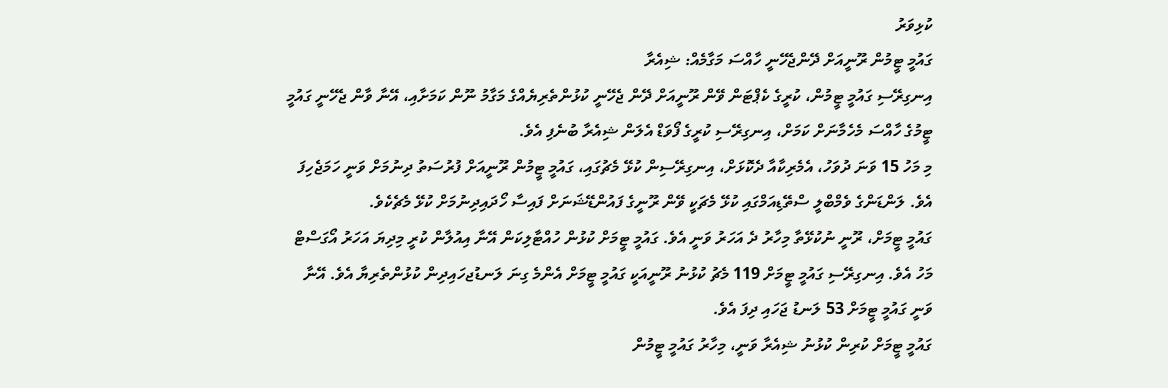ކުޅިވަރު
ގައުމީ ޓީމުން ރޫނީއަށް ދޭންޖެހޭނީ ހާއްސަ މަގާމެއް: ޝިއެރާ
އިނގިރޭސި ގައުމީ ޓީމުން، ކުރީގެ ކެޕްޓަން ވޭން ރޫނީއަށް ދޭން ޖެހޭނީ ކުޅުންތެރިޔެއްގެ މަގާމު ނޫން ކަމަށާއި، އޭނާ ވާން ޖެހޭނީ ގައުމީ ޓީމުގެ ހާއްސަ މެހެމާނަށް ކަމަށް، އިނގިރޭސި ކުރީގެ ފޯވަޑް އެލަން ޝިއެރާ ބުނެފި އެވެ.
މި މަހު 15 ވަނަ ދުވަހު، އެމެރިކާއާ ދެކޮޅަށް، އިނގިރޭސިން ކުޅޭ މެޗުގައި، ގައުމީ ޓީމުން ރޫނީއަށް ފުރުސަތު ދިނުމަށް ވަނީ ހަމަޖެހިފަ އެވެ. ލަންޑަންގެ ވެމްބްލީ ސްތޭޑިއަމްގައި ކުޅޭ މެޗަކީ ވޭން ރޫނީގެ ފައުންޑޭޝަނަށް ފައިސާ ހޯދައިދިނުމަށް ކުޅޭ މެޗެކެވެ.
ގައުމީ ޓީމަށް، ރޫނީ ނުކުޅޭތާ މިހާރު ދެ އަހަރު ވަނީ އެވެ. ގައުމީ ޓީމަށް ކުޅުން ހުއްޓާލިކަން އޭނާ އިއުލާން ކުރީ މިދިޔަ އަހަރު އޯގަސްޓް މަހު އެވެ. އިނގިރޭސި ގައުމީ ޓީމަށް 119 މެޗު ކުޅުނު ރޫނީއަކީ ގައުމީ ޓީމަށް އެންމެ ގިނަ ލަނޑުޖހައިދިން ކުޅުންތެރިޔާ އެވެ. އޭނާ ވަނީ ގައުމީ ޓީމަށް 53 ލަނޑު ޖަހައި ދިފަ އެވެ.
ގައުމީ ޓީމަށް ކުރިން ކުޅުނު ޝިއެރާ ވަނީ، މިހާރު ގައުމީ ޓީމުން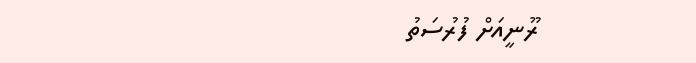ރޫނީއަށް ފުރުސަތު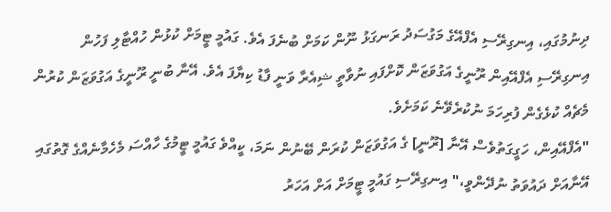ދިނުމުގައި، އިނގިރޭސި އެފްއޭގެ މަގުސަދު ރަނގަޅު ނޫން ކަމަށް ބުނެފަ އެވެ. ގައުމީ ޓީމަށް ކުޅުން ހުއްޓާލި ފަހުން އިނގިރޭސި އެފްއޭއިން ރޫނީގެ އަގުވަޒަން ކޮށްފައި ނުވާތީ ޝިއެރާ ވަނީ ފާޑު ކިޔާފަ އެވެ. އޭނާ ބުނީ ރޫނީގެ އަގުވަޒަން ކުރުން މެޗެއް ކުޅެގެން ފުރިހަމަ ނުކުރެވޭނެ ކަމަށެވެ.
"އެފްއޭއިން، ހަގީގަތުވެސް އޭނާ [ރޫނީ] ގެ އަގުވަޒަން ކުރަން ބޭނުން ނަމަ، ކީއްވެ ގައުމީ ޓީމުގެ ހާއްސަ މެހެމާނެއްގެ ގޮތުގައި އޭނާއަށް ދައުވަތު ނުދޭންވީ،" އިނގިރޭސި ގައުމީ ޓީމަށް އަށް އަހަރު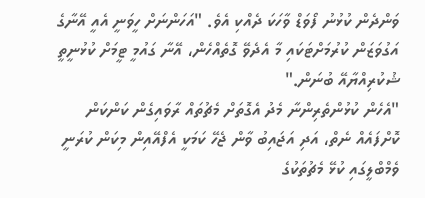ވަންދެން ކުޅުނު ފޯވަޑް ވާހަކަ ދެއްކި އެވެ. "އަހަންނަށް ހީވަނީ އެއީ އޭނާގެ އަގުވަޒަން ކުރުމަށްޓަކައި މާ އެދެވޭ ގޮތެއްހެން، އޭނާ ގައުމީ ޓީމަށް ކުޅުނީތީ ޝުކުރިއްޔާއޭ ބުނަން."
"އެހެން ކުޅުންތެރިންނާ މެދު އެގޮތަށް މެޗުތައް ރާވައިގެން ކަންކަން ކޮށްފައެއް ނެތް، އަދި އަޖައިބު ވާން ޖެހޭ ކަމަކީ އެފްއޭއިން މިކަން ކުރަނީ ވެމްބްލީގައި ކުޅޭ މެޗުތަކުގެ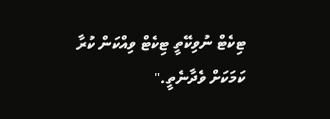ޓިކެޓް ނުވިކޭތީ ޓިކެޓް ވިއްކަން ކުރާ ކަމަކަށް ވެދާނެތީ."